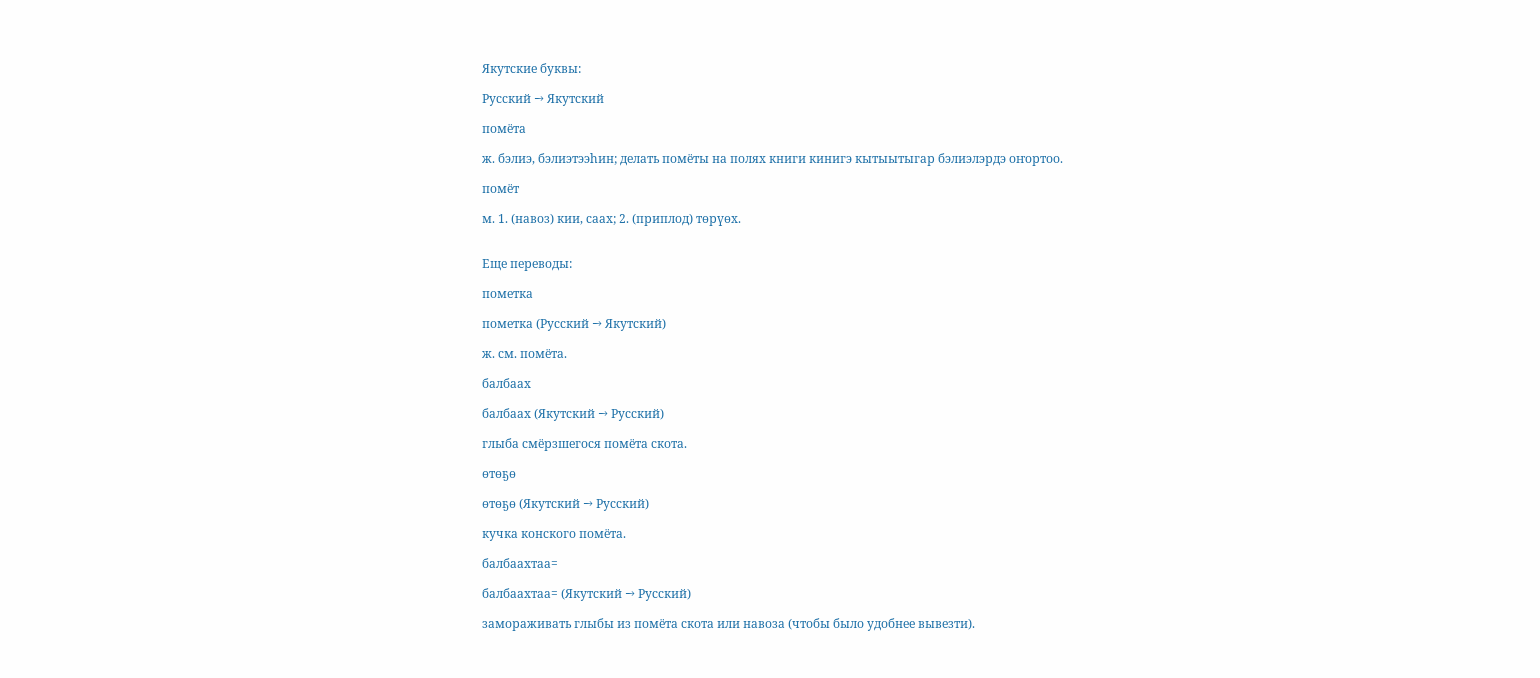Якутские буквы:

Русский → Якутский

помёта

ж. бэлиэ, бэлиэтээһин; делать помёты на полях книги кинигэ кытыытыгар бэлиэлэрдэ оҥортоо.

помёт

м. 1. (навоз) кии, саах; 2. (приплод) төрүөх.


Еще переводы:

пометка

пометка (Русский → Якутский)

ж. см. помёта.

балбаах

балбаах (Якутский → Русский)

глыба смёрзшегося помёта скота.

өтөҕө

өтөҕө (Якутский → Русский)

кучка конского помёта.

балбаахтаа=

балбаахтаа= (Якутский → Русский)

замораживать глыбы из помёта скота или навоза (чтобы было удобнее вывезти).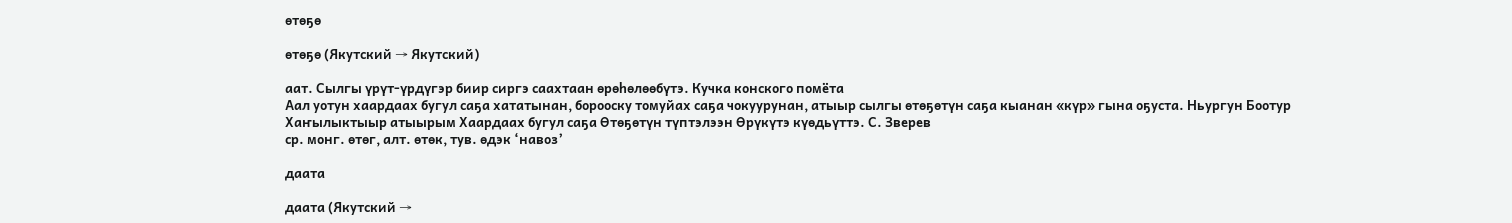өтөҕө

өтөҕө (Якутский → Якутский)

аат. Сылгы үрүт-үрдүгэр биир сиргэ саахтаан өрөһөлөөбүтэ. Кучка конского помёта
Аал уотун хаардаах бугул саҕа хататынан, борооску томуйах саҕа чокуурунан, атыыр сылгы өтөҕөтүн саҕа кыанан «күр» гына оҕуста. Ньургун Боотур
Хаҥылыктыыр атыырым Хаардаах бугул саҕа Өтөҕөтүн түптэлээн Өрүкүтэ күөдьүттэ. С. Зверев
ср. монг. өтөг, алт. өтөк, тув. өдэк ‘навоз’

даата

даата (Якутский →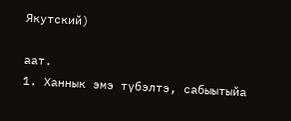Якутский)

аат.
1. Ханнык эмэ түбэлтэ, сабыытыйа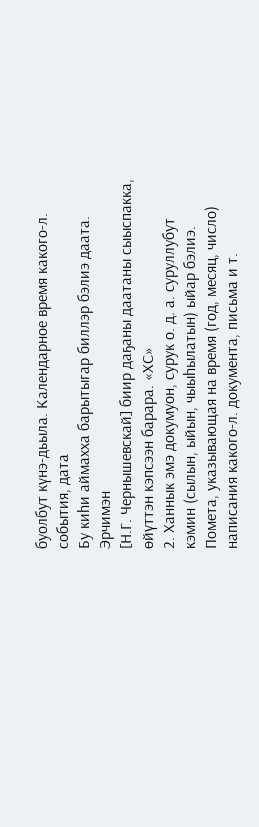буолбут күнэ-дьыла. Календарное время какого-л. события, дата
Бу киһи аймахха барытыгар биллэр бэлиэ даата. Эрчимэн
[Н.Г. Чернышевскай] биир даҕаны даатаны сыыспакка, өйүттэн кэпсээн барара. «ХС»
2. Ханнык эмэ докумуон, сурук о. д. а. суруллубут кэмин (сылын, ыйын, чыыһылатын) ыйар бэлиэ. Помета, указывающая на время (год, месяц, число) написания какого-л. документа, письма и т.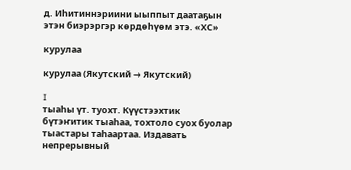д. Иһитиннэриини ыыппыт даатаҕын этэн биэрэргэр көрдөһүөм этэ. «ХС»

курулаа

курулаа (Якутский → Якутский)

I
тыаһы үт. туохт. Күүстээхтик бүтэҥитик тыаһаа, тохтоло суох буолар тыастары таһаартаа. Издавать непрерывный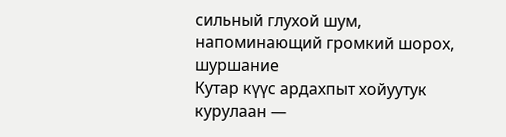сильный глухой шум, напоминающий громкий шорох, шуршание
Кутар күүс ардахпыт хойуутук курулаан —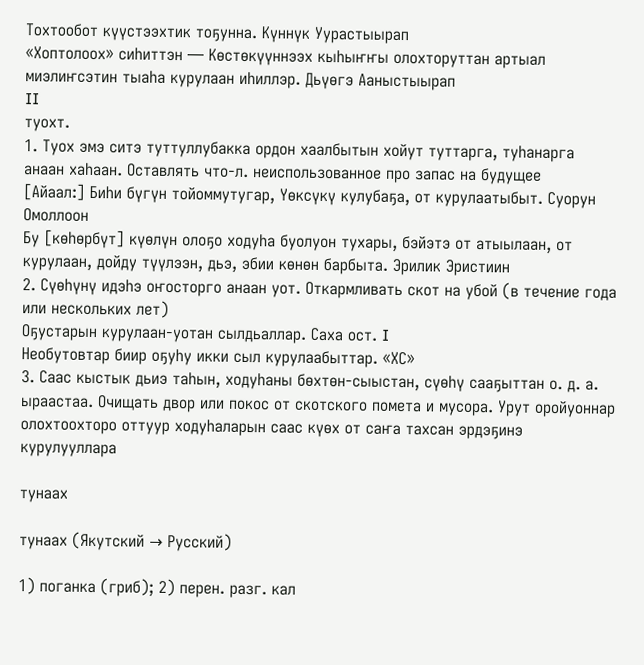Тохтообот күүстээхтик тоҕунна. Күннүк Уурастыырап
«Хоптолоох» сиһиттэн — Көстөкүүннээх кыһыҥҥы олохторуттан артыал миэлиҥсэтин тыаһа курулаан иһиллэр. Дьүөгэ Ааныстыырап
II
туохт.
1. Туох эмэ ситэ туттуллубакка ордон хаалбытын хойут туттарга, туһанарга анаан хаһаан. Оставлять что-л. неиспользованное про запас на будущее
[Айаал:] Биһи бүгүн тойоммутугар, Үөксүкү кулубаҕа, от курулаатыбыт. Суорун Омоллоон
Бу [көһөрбүт] күөлүн олоҕо ходуһа буолуон тухары, бэйэтэ от атыылаан, от курулаан, дойду түүлээн, дьэ, эбии көнөн барбыта. Эрилик Эристиин
2. Сүөһүнү идэһэ оҥосторго анаан уот. Откармливать скот на убой (в течение года или нескольких лет)
Оҕустарын курулаан-уотан сылдьаллар. Саха ост. I
Необутовтар биир оҕуһу икки сыл курулаабыттар. «ХС»
3. Саас кыстык дьиэ таһын, ходуһаны бөхтөн-сыыстан, сүөһү сааҕыттан о. д. а. ыраастаа. Очищать двор или покос от скотского помета и мусора. Урут оройуоннар олохтоохторо оттуур ходуһаларын саас күөх от саҥа тахсан эрдэҕинэ курулууллара

тунаах

тунаах (Якутский → Русский)

1) поганка (гриб); 2) перен. разг. кал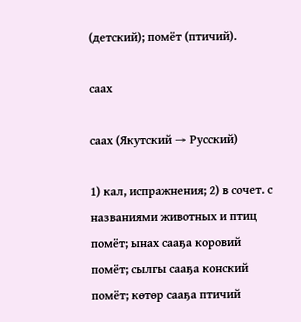(детский); помёт (птичий).

саах

саах (Якутский → Русский)

1) кал, испражнения; 2) в сочет. с названиями животных и птиц помёт; ынах сааҕа коровий помёт; сылгы сааҕа конский помёт; көтөр сааҕа птичий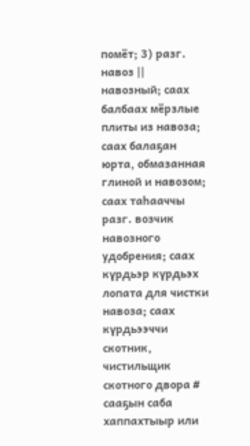помёт; 3) разг. навоз || навозный; саах балбаах мёрзлые плиты из навоза; саах балаҕан юрта, обмазанная глиной и навозом; саах таһааччы разг. возчик навозного удобрения; саах күрдьэр күрдьэх лопата для чистки навоза; саах күрдьээччи скотник, чистильщик скотного двора # сааҕын саба хаппахтыыр или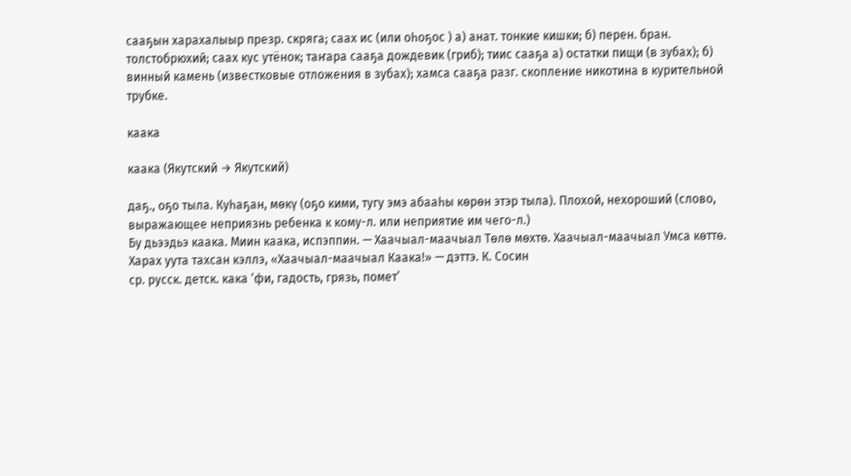сааҕын харахалыыр презр. скряга; саах ис (или оһоҕос ) а) анат. тонкие кишки; б) перен. бран. толстобрюхий; саах кус утёнок; таҥара сааҕа дождевик (гриб); тиис сааҕа а) остатки пищи (в зубах); б) винный камень (известковые отложения в зубах); хамса сааҕа разг. скопление никотина в курительной трубке.

каака

каака (Якутский → Якутский)

даҕ., оҕо тыла. Куһаҕан, мөкү (оҕо кими, тугу эмэ абааһы көрөн этэр тыла). Плохой, нехороший (слово, выражающее неприязнь ребенка к кому-л. или неприятие им чего-л.)
Бу дьээдьэ каака. Миин каака, испэппин. — Хаачыал-маачыал Төлө мөхтө. Хаачыал-маачыал Умса көттө. Харах уута тахсан кэллэ, «Хаачыал-маачыал Каака!» — дэттэ. К. Сосин
ср. русск. детск. кака ‘фи, гадость, грязь, помет’